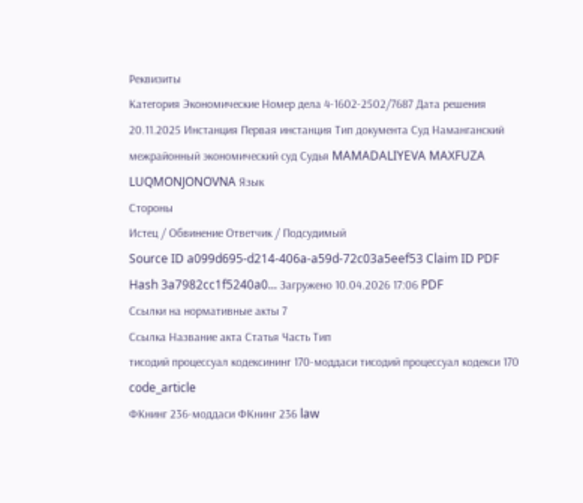Реквизиты
Категория Экономические Номер дела 4-1602-2502/7687 Дата решения 20.11.2025 Инстанция Первая инстанция Тип документа Суд Наманганский межрайонный экономический суд Судья MAMADALIYEVA MAXFUZA LUQMONJONOVNA Язык
Стороны
Истец / Обвинение Ответчик / Подсудимый
Source ID a099d695-d214-406a-a59d-72c03a5eef53 Claim ID PDF Hash 3a7982cc1f5240a0... Загружено 10.04.2026 17:06 PDF
Ссылки на нормативные акты 7
Ссылка Название акта Статья Часть Тип
тисодий процессуал кодексининг 170-моддаси тисодий процессуал кодекси 170 code_article
ФКнинг 236-моддаси ФКнинг 236 law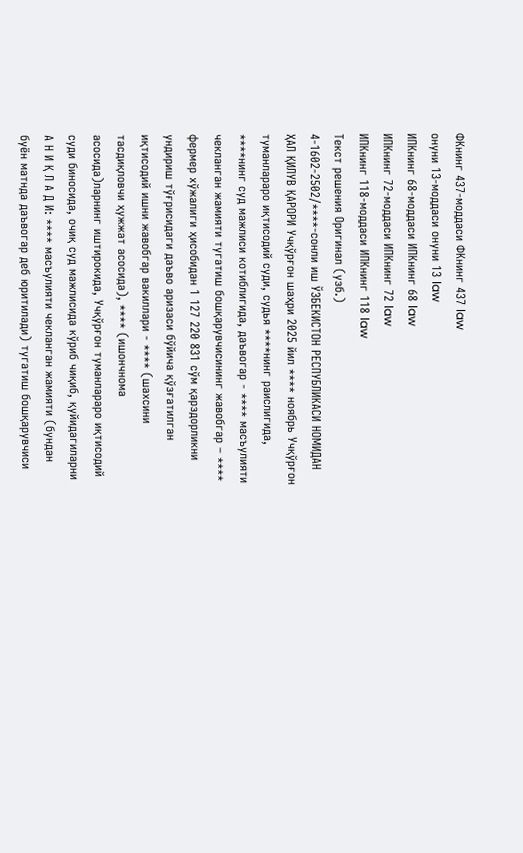ФКнинг 437-моддаси ФКнинг 437 law
онуни 13-моддаси онуни 13 law
ИПКнинг 68-моддаси ИПКнинг 68 law
ИПКнинг 72-моддаси ИПКнинг 72 law
ИПКнинг 118-моддаси ИПКнинг 118 law
Текст решения Оригинал (узб.)
4-1602-2502/****-сонли иш ЎЗБЕКИСТОН РЕСПУБЛИКАСИ НОМИДАН ҲАЛ ҚИЛУВ ҚАРОРИ Учқўрғон шаҳри 2025 йил **** ноябрь Учқўрғон туманлараро иқтисодий суди, судья ****нинг раислигида, ****нинг суд мажлиси котиблигида, даъвогар - **** масъулияти чекланган жамияти тугатиш бошқарувчисининг жавобгар – **** фермер хўжалиги ҳисобидан 1 127 220 831 сўм қарздорликни ундириш тўғрисидаги даъво аризаси бўйича қўзғатилган иқтисодий ишни жавобгар вакиллари - **** (шахсини тасдиқловчи ҳужжат асосида), **** (ишончнома асосида)ларнинг иштирокида, Учқўрғон туманлараро иқтисодий суди биносида, очиқ суд мажлисида кўриб чиқиб, қуйидагиларни А Н И Қ Л А Д И: **** масъулияти чекланган жамияти (бундан буён матнда даъвогар деб юритилади) тугатиш бошқарувчиси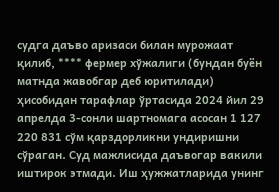судга даъво аризаси билан мурожаат қилиб, **** фермер хўжалиги (бундан буён матнда жавобгар деб юритилади) ҳисобидан тарафлар ўртасида 2024 йил 29 апрелда 3-сонли шартномага асосан 1 127 220 831 сўм қарздорликни ундиришни сўраган. Суд мажлисида даъвогар вакили иштирок этмади. Иш ҳужжатларида унинг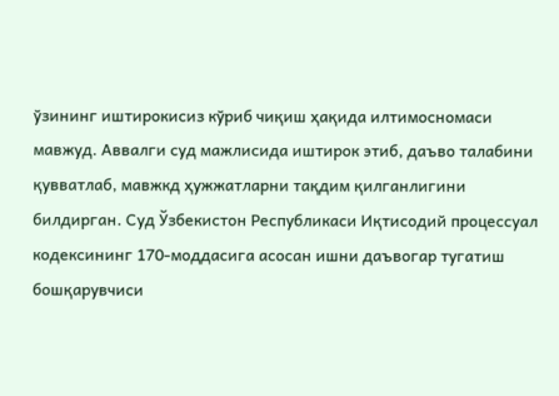ўзининг иштирокисиз кўриб чиқиш ҳақида илтимосномаси мавжуд. Аввалги суд мажлисида иштирок этиб, даъво талабини қувватлаб, мавжкд ҳужжатларни тақдим қилганлигини билдирган. Суд Ўзбекистон Республикаси Иқтисодий процессуал кодексининг 170-моддасига асосан ишни даъвогар тугатиш бошқарувчиси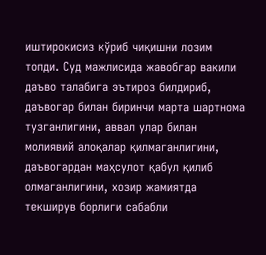иштирокисиз кўриб чиқишни лозим топди. Суд мажлисида жавобгар вакили даъво талабига эътироз билдириб, даъвогар билан биринчи марта шартнома тузганлигини, аввал улар билан молиявий алоқалар қилмаганлигини, даъвогардан маҳсулот қабул қилиб олмаганлигини, хозир жамиятда текширув борлиги сабабли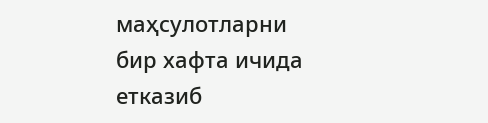маҳсулотларни бир хафта ичида етказиб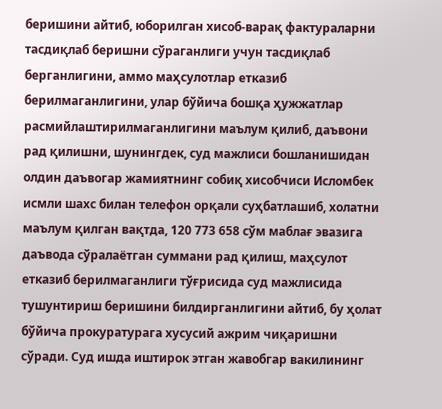беришини айтиб, юборилган хисоб-варақ фактураларни тасдиқлаб беришни сўраганлиги учун тасдиқлаб берганлигини, аммо маҳсулотлар етказиб берилмаганлигини, улар бўйича бошқа ҳужжатлар расмийлаштирилмаганлигини маълум қилиб, даъвони рад қилишни, шунингдек, суд мажлиси бошланишидан олдин даъвогар жамиятнинг собиқ хисобчиси Исломбек исмли шахс билан телефон орқали суҳбатлашиб, холатни маълум қилган вақтда, 120 773 658 сўм маблағ эвазига даъвода сўралаётган суммани рад қилиш, маҳсулот етказиб берилмаганлиги тўғрисида суд мажлисида тушунтириш беришини билдирганлигини айтиб, бу ҳолат бўйича прокуратурага хусусий ажрим чиқаришни сўради. Суд ишда иштирок этган жавобгар вакилининг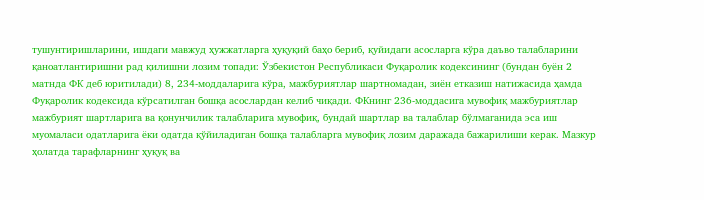тушунтиришларини, ишдаги мавжуд ҳужжатларга ҳуқуқий баҳо бериб, қуйидаги асосларга кўра даъво талабларини қаноатлантиришни рад қилишни лозим топади: Ўзбекистон Республикаси Фуқаролик кодексининг (бундан буён 2 матнда ФК деб юритилади) 8, 234-моддаларига кўра, мажбуриятлар шартномадан, зиён етказиш натижасида ҳамда Фуқаролик кодексида кўрсатилган бошқа асослардан келиб чиқади. ФКнинг 236-моддасига мувофиқ мажбуриятлар мажбурият шартларига ва қонунчилик талабларига мувофиқ, бундай шартлар ва талаблар бўлмаганида эса иш муомаласи одатларига ёки одатда қўйиладиган бошқа талабларга мувофиқ лозим даражада бажарилиши керак. Мазкур ҳолатда тарафларнинг ҳуқуқ ва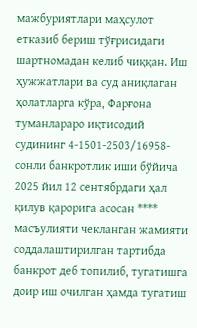мажбуриятлари маҳсулот етказиб бериш тўғрисидаги шартномадан келиб чиққан. Иш ҳужжатлари ва суд аниқлаган ҳолатларга кўра, Фарғона туманлараро иқтисодий судининг 4-1501-2503/16958-сонли банкротлик иши бўйича 2025 йил 12 сентябрдаги ҳал қилув қарорига асосан **** масъулияти чекланган жамияти соддалаштирилган тартибда банкрот деб топилиб, тугатишга доир иш очилган ҳамда тугатиш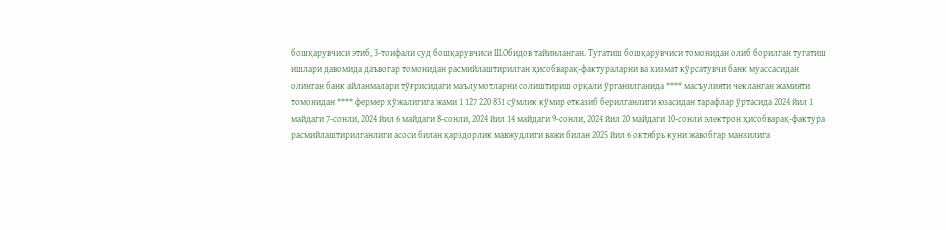бошқарувчиси этиб, 3-тоифали суд бошқарувчиси Ш.Обидов тайинланган. Тугатиш бошқарувчиси томонидан олиб борилган тугатиш ишлари давомида даъвогар томонидан расмийлаштирилган ҳисобварақ-фактураларни ва хизмат кўрсатувчи банк муассасидан олинган банк айланмалари тўғрисидаги маълумотларни солиштириш орқали ўрганилганида **** масъулияти чекланган жамияти томонидан **** фермер хўжалигига жами 1 127 220 831 сўмлик кўмир етказиб берилганлиги юзасидан тарафлар ўртасида 2024 йил 1 майдаги 7-сонли, 2024 йил 6 майдаги 8-сонли, 2024 йил 14 майдаги 9-сонли, 2024 йил 20 майдаги 10-сонли электрон ҳисобварақ-фактура расмийлаштирилганлиги асоси билан қарздорлик мавжудлиги важи билан 2025 йил 6 октябрь куни жавобгар манзилига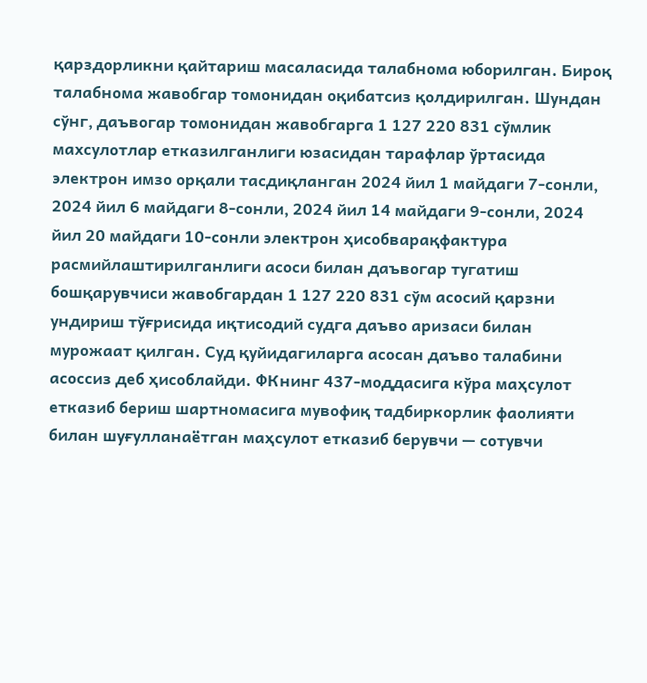қарздорликни қайтариш масаласида талабнома юборилган. Бироқ талабнома жавобгар томонидан оқибатсиз қолдирилган. Шундан сўнг, даъвогар томонидан жавобгарга 1 127 220 831 сўмлик махсулотлар етказилганлиги юзасидан тарафлар ўртасида электрон имзо орқали тасдиқланган 2024 йил 1 майдаги 7-сонли, 2024 йил 6 майдаги 8-сонли, 2024 йил 14 майдаги 9-сонли, 2024 йил 20 майдаги 10-сонли электрон ҳисобварақфактура расмийлаштирилганлиги асоси билан даъвогар тугатиш бошқарувчиси жавобгардан 1 127 220 831 сўм асосий қарзни ундириш тўғрисида иқтисодий судга даъво аризаси билан мурожаат қилган. Суд қуйидагиларга асосан даъво талабини асоссиз деб ҳисоблайди. ФКнинг 437-моддасига кўра маҳсулот етказиб бериш шартномасига мувофиқ тадбиркорлик фаолияти билан шуғулланаётган маҳсулот етказиб берувчи — сотувчи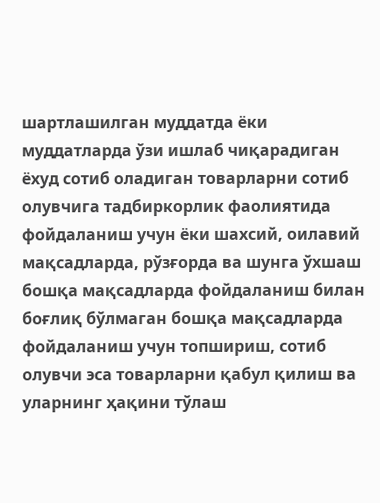шартлашилган муддатда ёки муддатларда ўзи ишлаб чиқарадиган ёхуд сотиб оладиган товарларни сотиб олувчига тадбиркорлик фаолиятида фойдаланиш учун ёки шахсий, оилавий мақсадларда, рўзғорда ва шунга ўхшаш бошқа мақсадларда фойдаланиш билан боғлиқ бўлмаган бошқа мақсадларда фойдаланиш учун топшириш, сотиб олувчи эса товарларни қабул қилиш ва уларнинг ҳақини тўлаш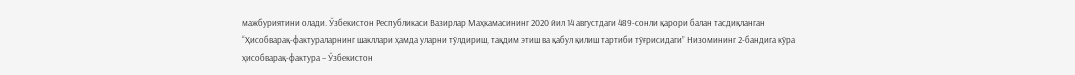мажбуриятини олади. Ўзбекистон Республикаси Вазирлар Маҳкамасининг 2020 йил 14 августдаги 489-сонли қарори балан тасдиқланган “Ҳисобварақ-фактураларнинг шакллари ҳамда уларни тўлдириш, тақдим этиш ва қабул қилиш тартиби тўғрисидаги” Низомининг 2-бандига кўра ҳисобварақ-фактура – Ўзбекистон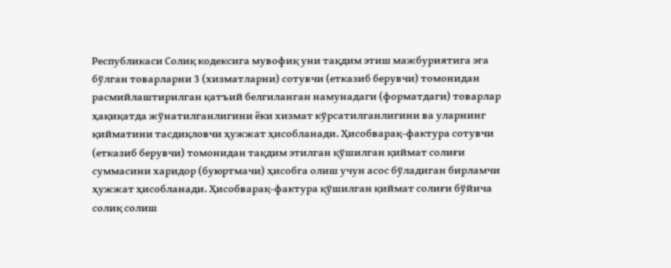Республикаси Солиқ кодексига мувофиқ уни тақдим этиш мажбуриятига эга бўлган товарларни 3 (хизматларни) сотувчи (етказиб берувчи) томонидан расмийлаштирилган қатъий белгиланган намунадаги (форматдаги) товарлар ҳақиқатда жўнатилганлигини ёки хизмат кўрсатилганлигини ва уларнинг қийматини тасдиқловчи ҳужжат ҳисобланади. Ҳисобварақ-фактура сотувчи (етказиб берувчи) томонидан тақдим этилган қўшилган қиймат солиғи суммасини харидор (буюртмачи) ҳисобга олиш учун асос бўладиган бирламчи ҳужжат ҳисобланади. Ҳисобварақ-фактура қўшилган қиймат солиғи бўйича солиқ солиш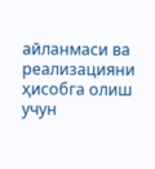айланмаси ва реализацияни ҳисобга олиш учун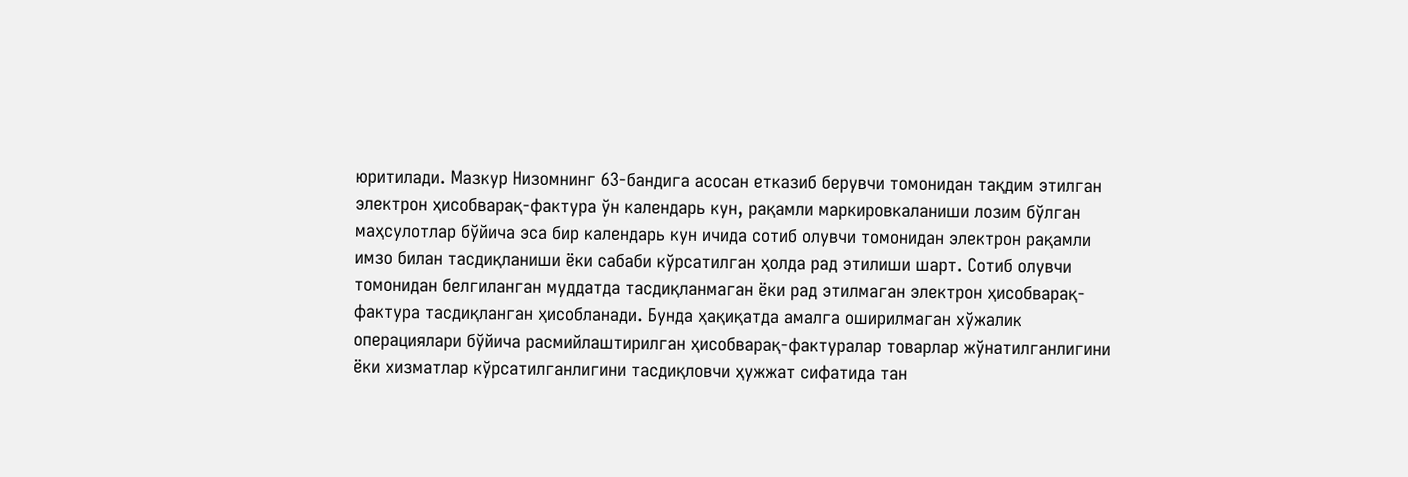юритилади. Мазкур Низомнинг 63-бандига асосан етказиб берувчи томонидан тақдим этилган электрон ҳисобварақ-фактура ўн календарь кун, рақамли маркировкаланиши лозим бўлган маҳсулотлар бўйича эса бир календарь кун ичида сотиб олувчи томонидан электрон рақамли имзо билан тасдиқланиши ёки сабаби кўрсатилган ҳолда рад этилиши шарт. Сотиб олувчи томонидан белгиланган муддатда тасдиқланмаган ёки рад этилмаган электрон ҳисобварақ-фактура тасдиқланган ҳисобланади. Бунда ҳақиқатда амалга оширилмаган хўжалик операциялари бўйича расмийлаштирилган ҳисобварақ-фактуралар товарлар жўнатилганлигини ёки хизматлар кўрсатилганлигини тасдиқловчи ҳужжат сифатида тан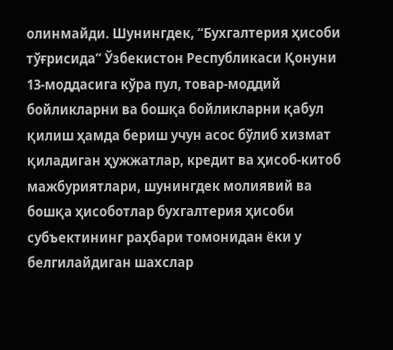олинмайди. Шунингдек, “Бухгалтерия ҳисоби тўғрисида” Ўзбекистон Республикаси Қонуни 13-моддасига кўра пул, товар-моддий бойликларни ва бошқа бойликларни қабул қилиш ҳамда бериш учун асос бўлиб хизмат қиладиган ҳужжатлар, кредит ва ҳисоб-китоб мажбуриятлари, шунингдек молиявий ва бошқа ҳисоботлар бухгалтерия ҳисоби субъектининг раҳбари томонидан ёки у белгилайдиган шахслар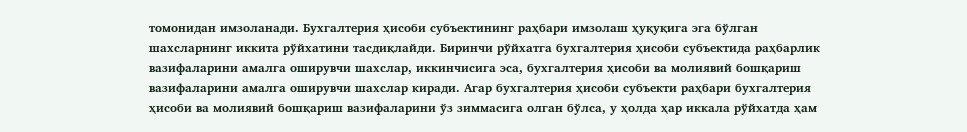томонидан имзоланади. Бухгалтерия ҳисоби субъектининг раҳбари имзолаш ҳуқуқига эга бўлган шахсларнинг иккита рўйхатини тасдиқлайди. Биринчи рўйхатга бухгалтерия ҳисоби субъектида раҳбарлик вазифаларини амалга оширувчи шахслар, иккинчисига эса, бухгалтерия ҳисоби ва молиявий бошқариш вазифаларини амалга оширувчи шахслар киради. Агар бухгалтерия ҳисоби субъекти раҳбари бухгалтерия ҳисоби ва молиявий бошқариш вазифаларини ўз зиммасига олган бўлса, у ҳолда ҳар иккала рўйхатда ҳам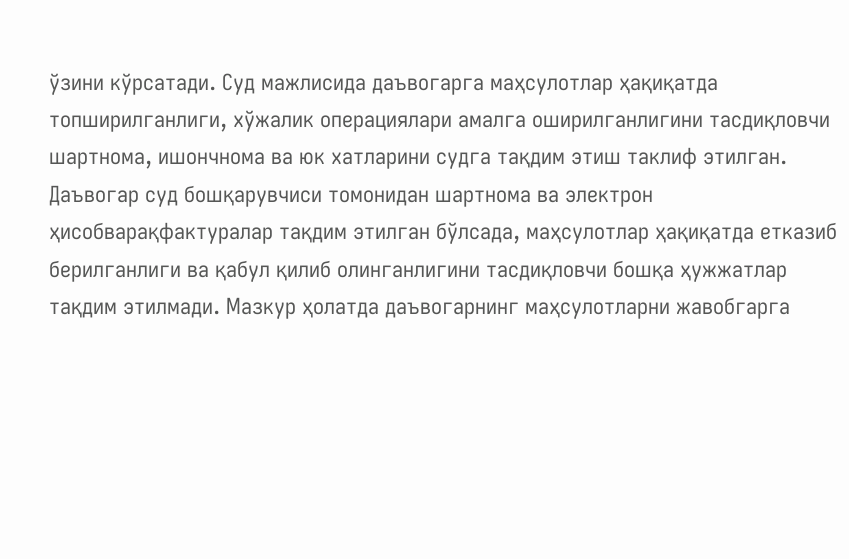ўзини кўрсатади. Суд мажлисида даъвогарга маҳсулотлар ҳақиқатда топширилганлиги, хўжалик операциялари амалга оширилганлигини тасдиқловчи шартнома, ишончнома ва юк хатларини судга тақдим этиш таклиф этилган. Даъвогар суд бошқарувчиси томонидан шартнома ва электрон ҳисобварақфактуралар тақдим этилган бўлсада, маҳсулотлар ҳақиқатда етказиб берилганлиги ва қабул қилиб олинганлигини тасдиқловчи бошқа ҳужжатлар тақдим этилмади. Мазкур ҳолатда даъвогарнинг маҳсулотларни жавобгарга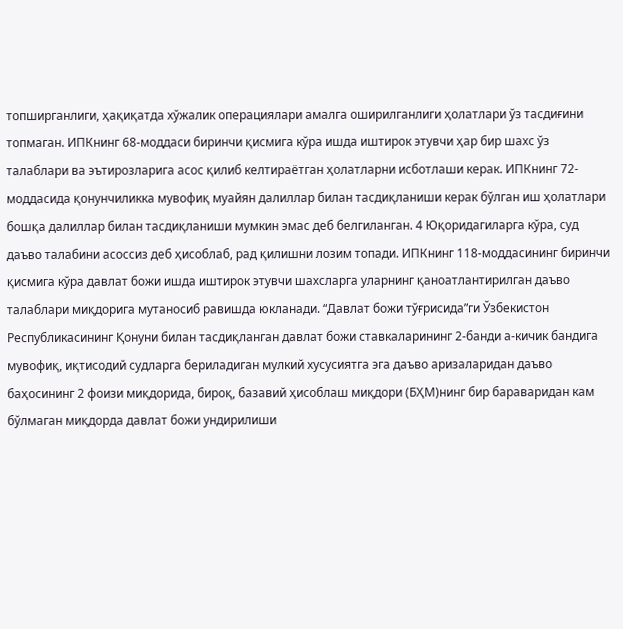топширганлиги, ҳақиқатда хўжалик операциялари амалга оширилганлиги ҳолатлари ўз тасдиғини топмаган. ИПКнинг 68-моддаси биринчи қисмига кўра ишда иштирок этувчи ҳар бир шахс ўз талаблари ва эътирозларига асос қилиб келтираётган ҳолатларни исботлаши керак. ИПКнинг 72-моддасида қонунчиликка мувофиқ муайян далиллар билан тасдиқланиши керак бўлган иш ҳолатлари бошқа далиллар билан тасдиқланиши мумкин эмас деб белгиланган. 4 Юқоридагиларга кўра, суд даъво талабини асоссиз деб ҳисоблаб, рад қилишни лозим топади. ИПКнинг 118-моддасининг биринчи қисмига кўра давлат божи ишда иштирок этувчи шахсларга уларнинг қаноатлантирилган даъво талаблари миқдорига мутаносиб равишда юкланади. “Давлат божи тўғрисида”ги Ўзбекистон Республикасининг Қонуни билан тасдиқланган давлат божи ставкаларининг 2-банди а-кичик бандига мувофиқ, иқтисодий судларга бериладиган мулкий хусусиятга эга даъво аризаларидан даъво баҳосининг 2 фоизи миқдорида, бироқ, базавий ҳисоблаш миқдори (БҲМ)нинг бир бараваридан кам бўлмаган миқдорда давлат божи ундирилиши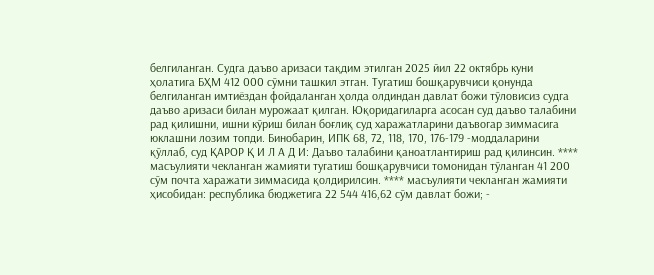белгиланган. Судга даъво аризаси тақдим этилган 2025 йил 22 октябрь куни ҳолатига БҲМ 412 000 сўмни ташкил этган. Тугатиш бошқарувчиси қонунда белгиланган имтиёздан фойдаланган ҳолда олдиндан давлат божи тўловисиз судга даъво аризаси билан мурожаат қилган. Юқоридагиларга асосан суд даъво талабини рад қилишни, ишни кўриш билан боғлиқ суд харажатларини даъвогар зиммасига юклашни лозим топди. Бинобарин, ИПК 68, 72, 118, 170, 176-179 -моддаларини қўллаб, суд ҚАРОР Қ И Л А Д И: Даъво талабини қаноатлантириш рад қилинсин. **** масъулияти чекланган жамияти тугатиш бошқарувчиси томонидан тўланган 41 200 сўм почта харажати зиммасида қолдирилсин. **** масъулияти чекланган жамияти ҳисобидан: республика бюджетига 22 544 416,62 сўм давлат божи; -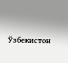Ўзбекистон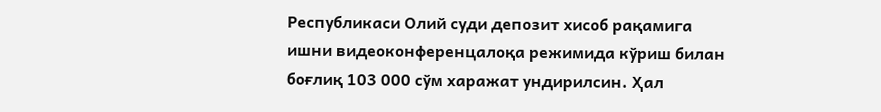Республикаси Олий суди депозит хисоб рақамига ишни видеоконференцалоқа режимида кўриш билан боғлиқ 103 000 сўм харажат ундирилсин. Ҳал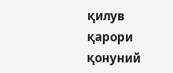қилув қарори қонуний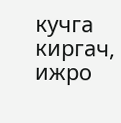кучга киргач, ижро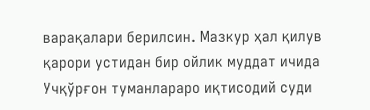варақалари берилсин. Мазкур ҳал қилув қарори устидан бир ойлик муддат ичида Учқўрғон туманлараро иқтисодий суди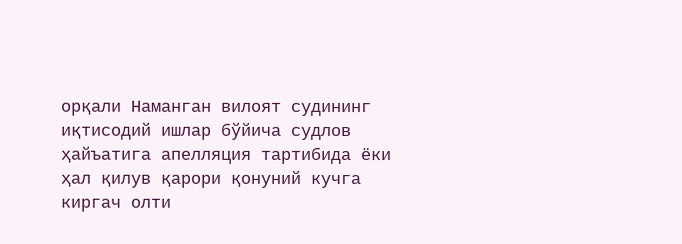орқали Наманган вилоят судининг иқтисодий ишлар бўйича судлов ҳайъатига апелляция тартибида ёки ҳал қилув қарори қонуний кучга киргач олти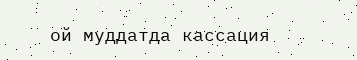ой муддатда кассация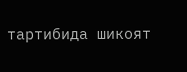тартибида шикоят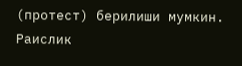(протест) берилиши мумкин. Раислик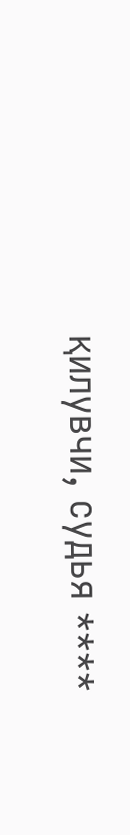қилувчи, судья ****